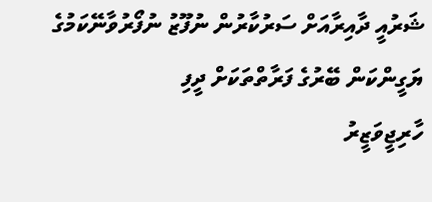ޝަރުއީ ދާއިރާއަށް ސަރުކާރުން ނުފޫޒު ނުފޯރުވާނޭކަމުގެ ޔަގީންކަން ބޭރުގެ ފަރާތްތަކަށް ދީފި
ހާރިޖީވަޒީރު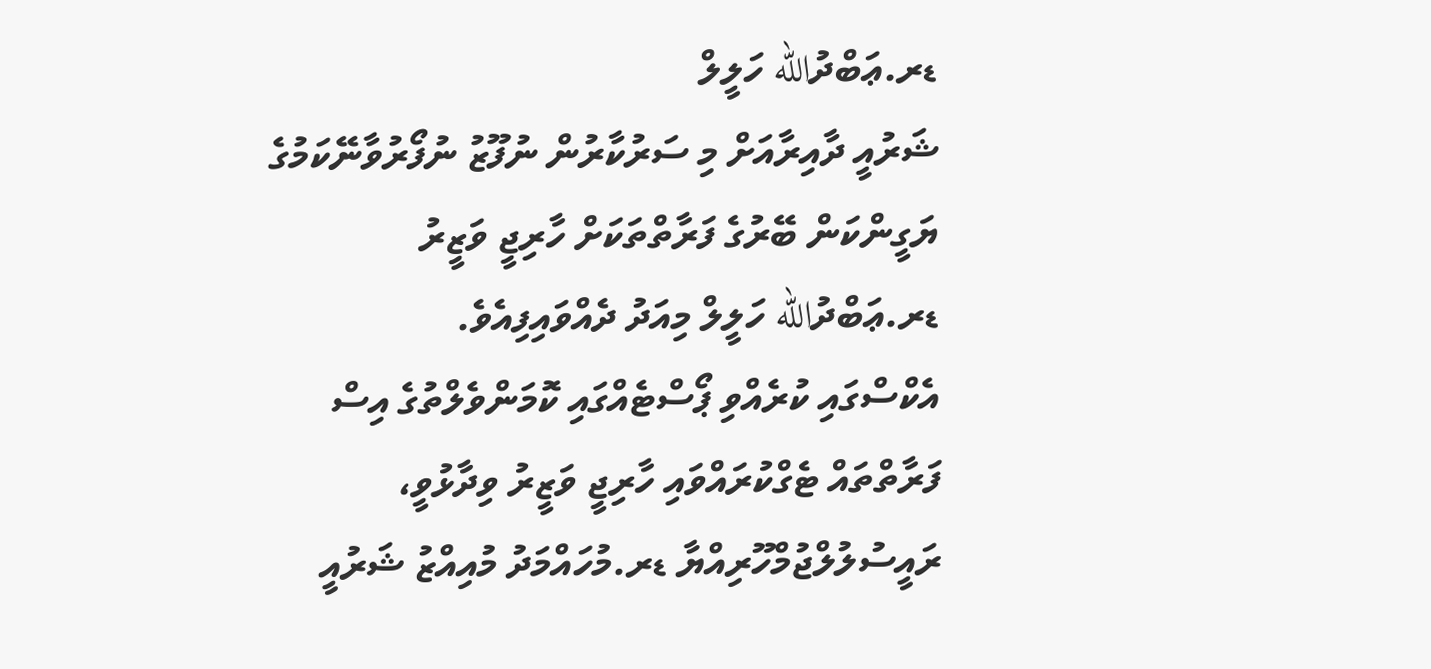ޑރ.ޢަބްދުالله ހަލީލް
ޝަރުއީ ދާއިރާއަށް މި ސަރުކާރުން ނުފޫޒު ނުފޯރުވާނޭކަމުގެ ޔަގީންކަން ބޭރުގެ ފަރާތްތަކަށް ހާރިޖީ ވަޒީރު ޑރ.ޢަބްދުالله ހަލީލް މިއަދު ދެއްވައިފިއެވެ.
އެކްސްގައި ކުރެއްވި ޕޯސްޓެއްގައި ކޮމަންވެލްތުގެ އިސް ފަރާތްތައް ޓެގްކުރައްވައި ހާރިޖީ ވަޒީރު ވިދާޅުވީ، ރައީސުލުލްޖުމްހޫރިއްޔާ ޑރ.މުހައްމަދު މުއިއްޒު ޝަރުއީ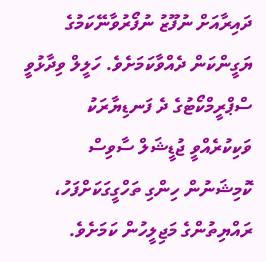ދައިރާއަށް ނުފޫޒު ނުފޯރުވާނޭކަމުގެ ޔަގީންކަން ދެއްވާކަމަށެވެ. ހަލީލް ވިދާޅުވީ ސްޕްރީމްކޯޓުގެ ދެ ފަނޑިޔާރަކު ވަކިކުރެއްވީ ޖުޑީޝަލް ސާވިސް ކޮމިޝަނުން ހިންގި ތަހްގީގަކަށްފަހު، ރައްޔިތުންގެ މަޖިލީހުން ކަމަށެވެ.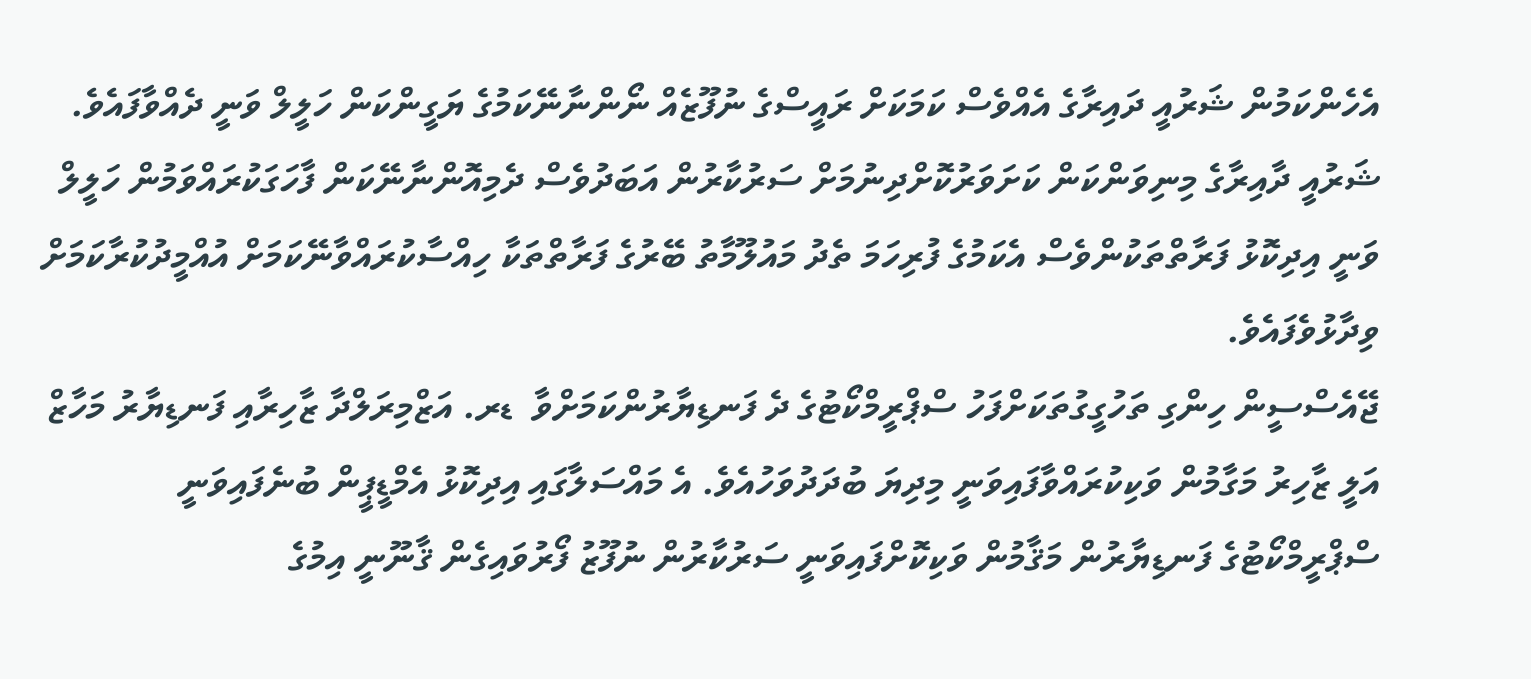އެހެންކަމުން ޝަރުއީ ދައިރާގެ އެއްވެސް ކަމަކަށް ރައީސްގެ ނުފޫޒެއް ނޯންނާނޭކަމުގެ ޔަގީންކަން ހަލީލް ވަނީ ދެއްވާފައެވެ.
ޝަރުއީ ދާއިރާގެ މިނިވަންކަން ކަށަވަރުކޮށްދިނުމަށް ސަރުކާރުން އަބަދުވެސް ދެމިއޮންނާނޭކަން ފާހަގަކުރައްވަމުން ހަލީލް ވަނީ އިދިކޮޅު ފަރާތްތަކުންވެސް އެކަމުގެ ފުރިހަމަ ތެދު މައުލޫމާތު ބޭރުގެ ފަރާތްތަކާ ހިއްސާކުރައްވާނޭކަމަށް އުއްމީދުކުރާކަމަށް ވިދާޅުވެފައެވެ.
ޖޭއެސްސީން ހިންގި ތަހުގީގުތަކަށްފަހު ސްޕްރީމްކޯޓުގެ ދެ ފަނޑިޔާރުންކަމަށްވާ  ޑރ. އަޒްމިރަލްދާ ޒާހިރާއި ފަނޑިޔާރު މަހާޒް އަލީ ޒާހިރު މަގާމުން ވަކިކުރައްވާފައިވަނީ މިދިޔަ ބުދަދުވަހުއެވެ. އެ މައްސަލާގައި އިދިކޮޅު އެމްޑީޕީން ބުނެފައިވަނީ ސްޕްރީމްކޯޓުގެ ފަނޑިޔާރުން މަޤާމުން ވަކިކޮށްފައިވަނީ ސަރުކާރުން ނުފޫޒު ފޯރުވައިގެން ޤާނޫނީ އިމުގެ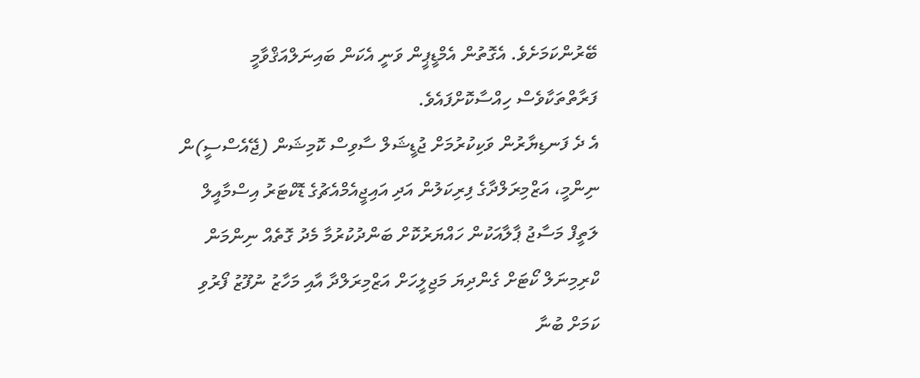ބޭރުންކަމަށެވެ. އެގޮތުން އެމްޑީޕީން ވަނީ އެކަން ބައިނަލްއަޤްވާމީ ފަރާތްތަކާވެސް ހިއްސާކޮށްފައެވެ.
އެ ދެ ފަނޑިޔާރުން ވަކިކުރުމަށް ޖުޑީޝަލް ސާވިސް ކޮމިޝަން (ޖޭއެސްސީ)ން ނިންމީ، އަޒްމިރަލްދާގެ ފިރިކަލުން އަދި އައިޖީއެމްއެޗުގެ ޑޮކްޓަރު އިސްމާއީލް ލަތީފް މަސާޖު ޕާލާއަކުން ހައްޔަރުކޮށް ބަންދުކުރުމާ މެދު ގޮތެއް ނިންމަން ކްރިމިނަލް ކޯޓަށް ގެންދިޔަ މަޖިލީހަށް އަޒްމިރަލްދާ އާއި މަހާޒު ނުފޫޒު ފޯރުވި ކަމަށް ބުނާ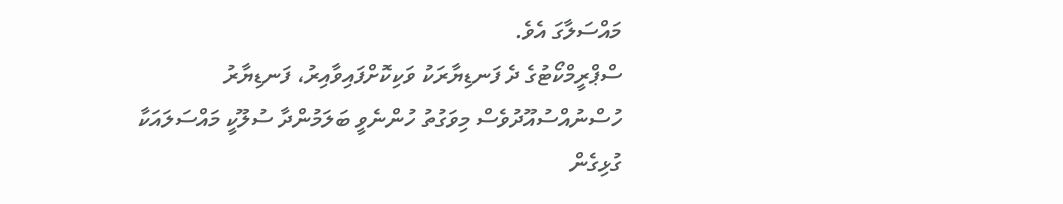މައްސަލާގަ އެވެ.
ސްޕްރީމްކޯޓުގެ ދެ ފަނޑިޔާރަކު ވަކިކޮށްފައިވާއިރު، ފަނޑިޔާރު ހުސްނުއްސުއޫދުވެސް މިވަގުތު ހުންނެވީ ބަލަމުންދާ ސުލޫކީ މައްސަލައަކާ ގުޅިގެން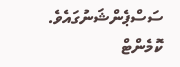ސަސްޕެންޝަނުގައެވެ.
ކޮމެންޓް